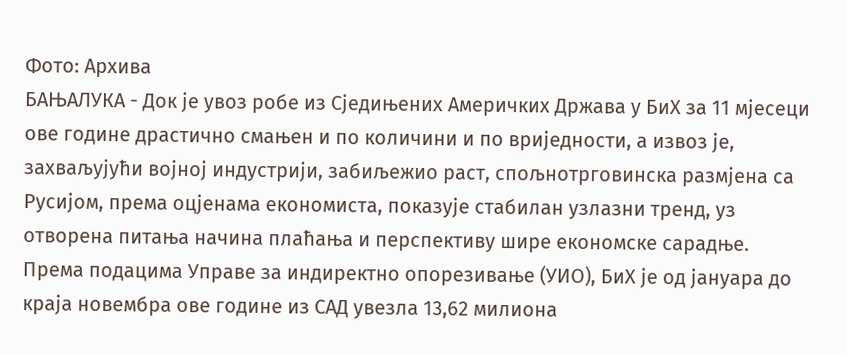Фото: Архива
БАЊАЛУКА - Док је увоз робе из Сједињених Америчких Држава у БиХ за 11 мјесеци ове године драстично смањен и по количини и по вриједности, а извоз је, захваљујући војној индустрији, забиљежио раст, спољнотрговинска размјена са Русијом, према оцјенама економиста, показује стабилан узлазни тренд, уз отворена питања начина плаћања и перспективу шире економске сарадње.
Према подацима Управе за индиректно опорезивање (УИО), БиХ је од јануара до краја новембра ове године из САД увезла 13,62 милиона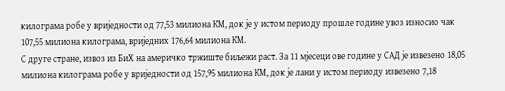килограма робе у вриједности од 77,53 милиона КМ, док је у истом периоду прошле године увоз износио чак 107,55 милиона килограма, вриједних 176,64 милиона КМ.
С друге стране, извоз из БиХ на америчко тржиште биљежи раст. За 11 мјесеци ове године у САД је извезено 18,05 милиона килограма робе у вриједности од 157,95 милиона КМ, док је лани у истом периоду извезено 7,18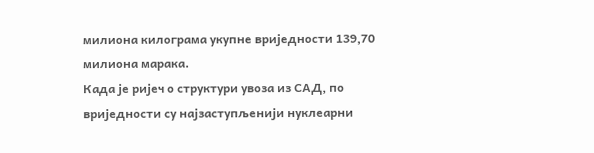милиона килограма укупне вриједности 139,70 милиона марака.
Када је ријеч о структури увоза из САД, по вриједности су најзаступљенији нуклеарни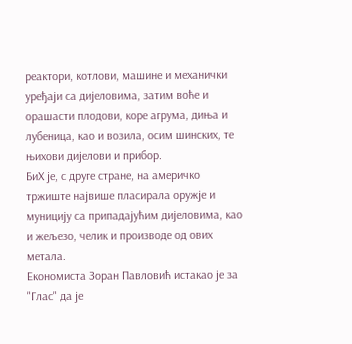реактори, котлови, машине и механички уређаји са дијеловима, затим воће и орашасти плодови, коре агрума, диња и лубеница, као и возила, осим шинских, те њихови дијелови и прибор.
БиХ је, с друге стране, на америчко тржиште највише пласирала оружје и муницију са припадајућим дијеловима, као и жељезо, челик и производе од ових метала.
Економиста Зоран Павловић истакао је за "Глас" да је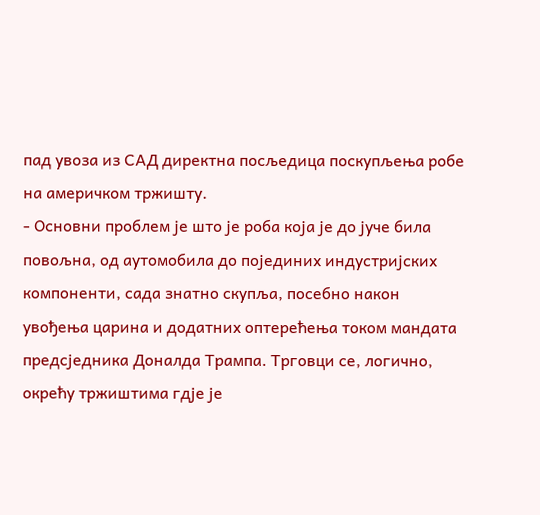пад увоза из САД директна посљедица поскупљења робе на америчком тржишту.
- Основни проблем је што је роба која је до јуче била повољна, од аутомобила до појединих индустријских компоненти, сада знатно скупља, посебно након увођења царина и додатних оптерећења током мандата предсједника Доналда Трампа. Трговци се, логично, окрећу тржиштима гдје је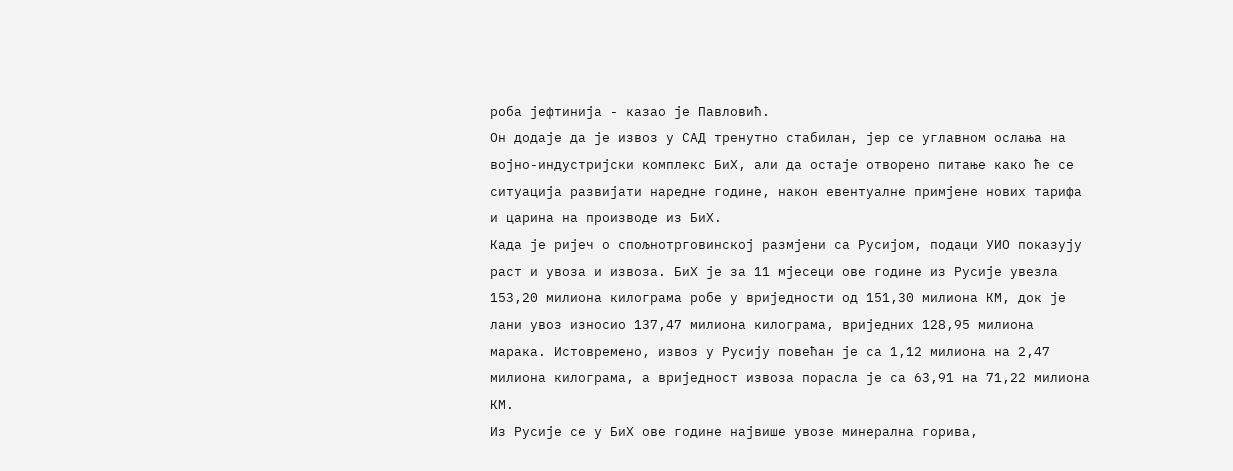роба јефтинија - казао је Павловић.
Он додаје да је извоз у САД тренутно стабилан, јер се углавном ослања на војно-индустријски комплекс БиХ, али да остаје отворено питање како ће се ситуација развијати наредне године, након евентуалне примјене нових тарифа и царина на производе из БиХ.
Када је ријеч о спољнотрговинској размјени са Русијом, подаци УИО показују раст и увоза и извоза. БиХ је за 11 мјесеци ове године из Русије увезла 153,20 милиона килограма робе у вриједности од 151,30 милиона КМ, док је лани увоз износио 137,47 милиона килограма, вриједних 128,95 милиона марака. Истовремено, извоз у Русију повећан је са 1,12 милиона на 2,47 милиона килограма, а вриједност извоза порасла је са 63,91 на 71,22 милиона КМ.
Из Русије се у БиХ ове године највише увозе минерална горива,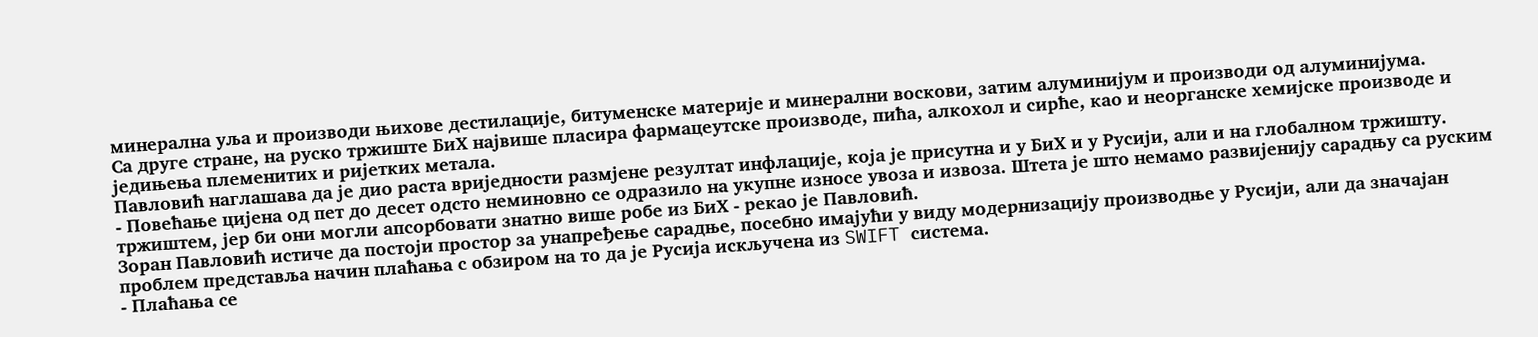минерална уља и производи њихове дестилације, битуменске материје и минерални воскови, затим алуминијум и производи од алуминијума.
Са друге стране, на руско тржиште БиХ највише пласира фармацеутске производе, пића, алкохол и сирће, као и неорганске хемијске производе и једињења племенитих и ријетких метала.
Павловић наглашава да је дио раста вриједности размјене резултат инфлације, која је присутна и у БиХ и у Русији, али и на глобалном тржишту.
- Повећање цијена од пет до десет одсто неминовно се одразило на укупне износе увоза и извоза. Штета је што немамо развијенију сарадњу са руским тржиштем, јер би они могли апсорбовати знатно више робе из БиХ - рекао је Павловић.
Зоран Павловић истиче да постоји простор за унапређење сарадње, посебно имајући у виду модернизацију производње у Русији, али да значајан проблем представља начин плаћања с обзиром на то да је Русија искључена из SWIFT система.
- Плаћања се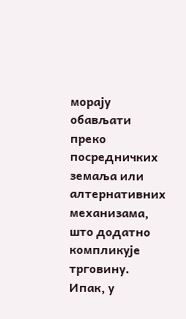морају обављати преко посредничких земаља или алтернативних механизама, што додатно компликује трговину. Ипак, у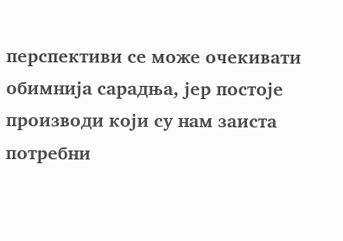перспективи се може очекивати обимнија сарадња, јер постоје производи који су нам заиста потребни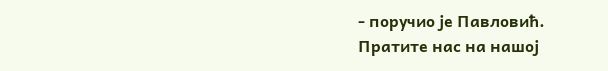- поручио је Павловић.
Пратите нас на нашој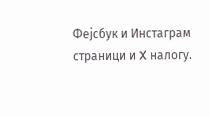Фејсбук и Инстаграм страници и X налогу.